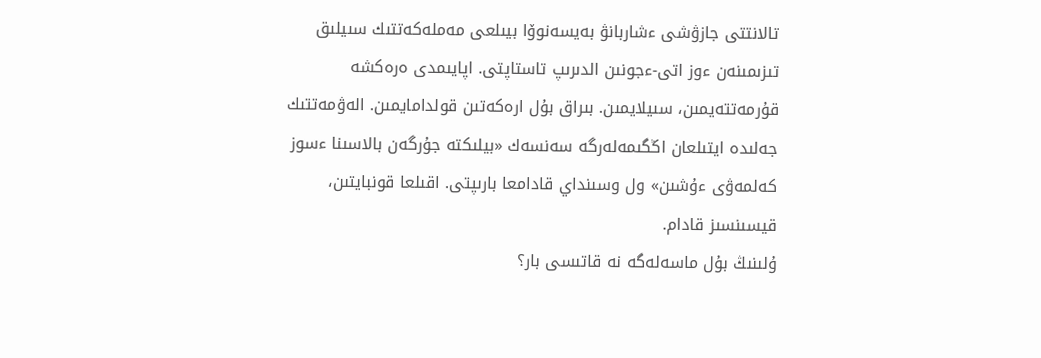تالانتتى جازۋشى ءشاربانۋ بەيسەنوۆا بيىلعى مەملەكەتتىك سىيلىق تىزىمىنەن ءوز اتى-ءجونىن الدىرىپ تاستاپتى. اپايىمدى ەرەكشە قۇرمەتتەيمىن، سىيلايمىن. بىراق بۇل ارەكەتىن قولدامايمىن. الەۋمەتتىك جەلىدە ايتىلعان اڭگىمەلەرگە سەنسەك «بيلىكتە جۇرگەن بالاسىنا ءسوز كەلمەۋى ءۇشىن» ول وسىنداي قادامعا بارىپتى. اقىلعا قونبايتىن، قيسىنسىز قادام.
ۇلىنىڭ بۇل ماسەلەگە نە قاتىسى بار؟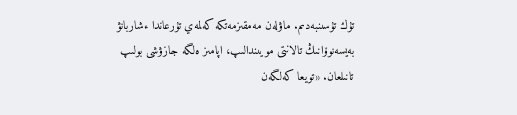تۇك تۇسىنبەدىم. ماۋلەن مەمقىزمەتكە كەلمەي تۇرعاندا ءشاربانۋ بەيسەنوۆانىڭ تالانتى مويىندالىپ، اپامىز ەلگە جازۋشى بولىپ تانىلعان. «تويعا كەلگەن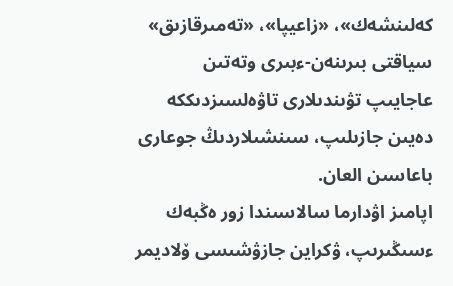كەلىنشەك»، «زاعيپا»، «تەمىرقازىق» سياقتى بىرىنەن-ءبىرى وتەتىن عاجايىپ تۋىندىلارى تاۋەلسىزدىككە دەيىن جازىلىپ، سىنشىلاردىڭ جوعارى باعاسىن العان.
اپامىز اۋدارما سالاسىندا زور ەڭبەك ءسىڭىرىپ، ۋكراين جازۋشىسى ۆلاديمر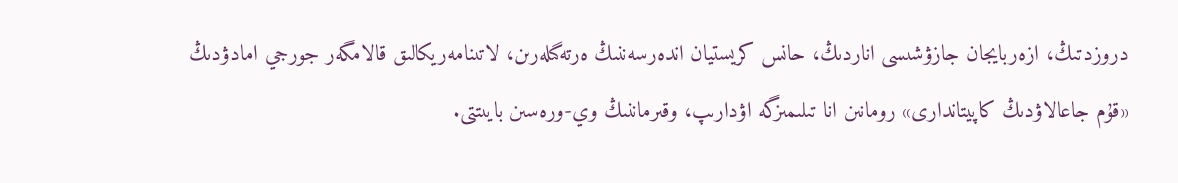دروزدتىڭ، ازەربايجان جازۋشىسى اناردىڭ، حانس كريستيان اندەرسەننىڭ ەرتەگىلەرىن، لاتىنامەريكالىق قالامگەر جورجي امادۋدىڭ «قۇم جاعالاۋدىڭ كاپيتاندارى» رومانىن انا تىلىمىزگە اۋدارىپ، وقىرماننىڭ وي-ورەسىن بايىتتى.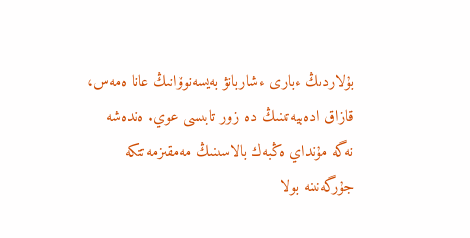بۇلاردىڭ ءبارى ءشاربانۋ بەيسەنوۆانىڭ عانا ەمەس، قازاق ادەبيەتىنىڭ دە زور تابىسى عوي. ەندەشە نەگە مۇنداي ەڭبەك بالاسىنىڭ مەمقىزمەتتكە جۇرگەنىنە بولا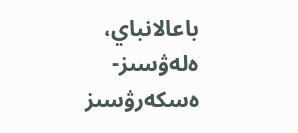باعالانباي، ەلەۋسىز-ەسكەرۋسىز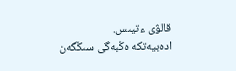قالۋى ءتيىس.
ادەبيەتكە ەڭبەگى سىڭگەن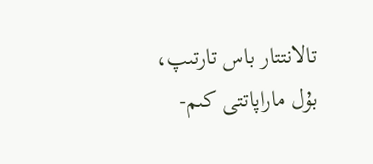تالانتتار باس تارتىپ، بۇل ماراپاتتى كىم-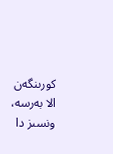كورىنگەن الا بەرسە، ونسىز دا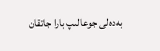بەدەلى جوعالىپ بارا جاتقان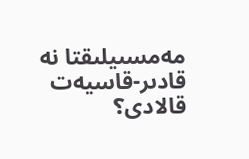مەمسىيلىقتا نە قادىر-قاسيەت قالادى؟